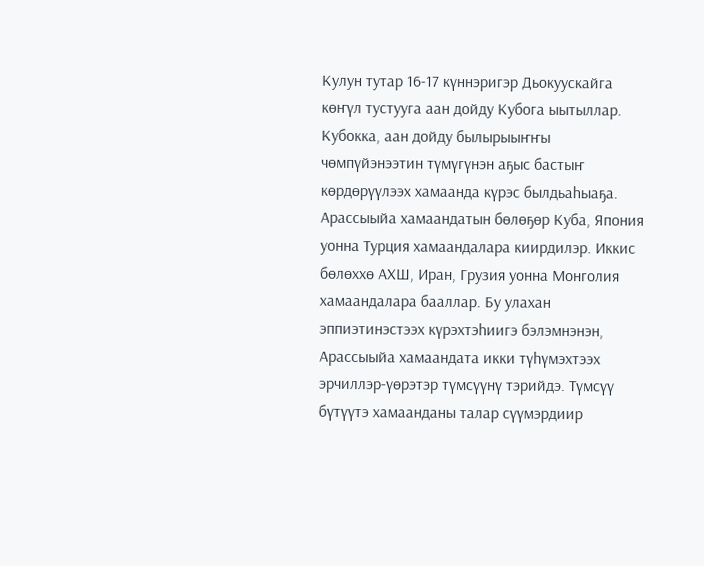Кулун тутар 16-17 күннэригэр Дьокуускайга көҥүл тустууга аан дойду Кубога ыытыллар. Кубокка, аан дойду былырыыҥҥы чөмпүйэнээтин түмүгүнэн аҕыс бастыҥ көрдөрүүлээх хамаанда күрэс былдьаһыаҕа.
Арассыыйа хамаандатын бөлөҕөр Куба, Япония уонна Турция хамаандалара киирдилэр. Иккис бөлөххө АХШ, Иран, Грузия уонна Монголия хамаандалара бааллар. Бу улахан эппиэтинэстээх күрэхтэһиигэ бэлэмнэнэн, Арассыыйа хамаандата икки түһүмэхтээх эрчиллэр-үөрэтэр түмсүүнү тэрийдэ. Түмсүү бүтүүтэ хамаанданы талар сүүмэрдиир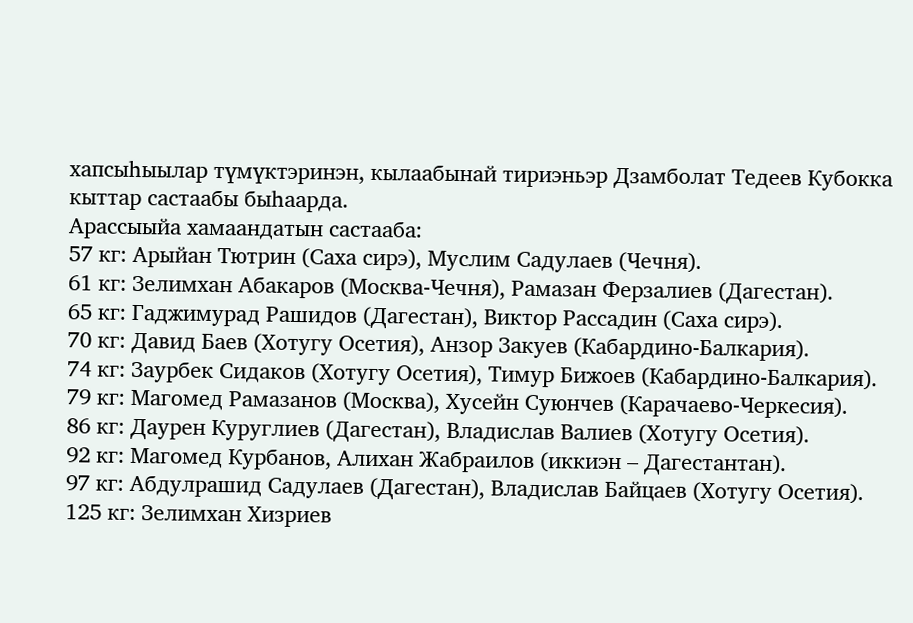хапсыһыылар түмүктэринэн, кылаабынай тириэньэр Дзамболат Тедеев Кубокка кыттар састаабы быһаарда.
Арассыыйа хамаандатын састааба:
57 кг: Арыйан Тютрин (Саха сирэ), Муслим Садулаев (Чечня).
61 кг: Зелимхан Абакаров (Москва-Чечня), Рамазан Ферзалиев (Дагестан).
65 кг: Гаджимурад Рашидов (Дагестан), Виктор Рассадин (Саха сирэ).
70 кг: Давид Баев (Хотугу Осетия), Анзор Закуев (Кабардино-Балкария).
74 кг: Заурбек Сидаков (Хотугу Осетия), Тимур Бижоев (Кабардино-Балкария).
79 кг: Магомед Рамазанов (Москва), Хусейн Суюнчев (Карачаево-Черкесия).
86 кг: Даурен Куруглиев (Дагестан), Владислав Валиев (Хотугу Осетия).
92 кг: Магомед Курбанов, Алихан Жабраилов (иккиэн – Дагестантан).
97 кг: Абдулрашид Садулаев (Дагестан), Владислав Байцаев (Хотугу Осетия).
125 кг: Зелимхан Хизриев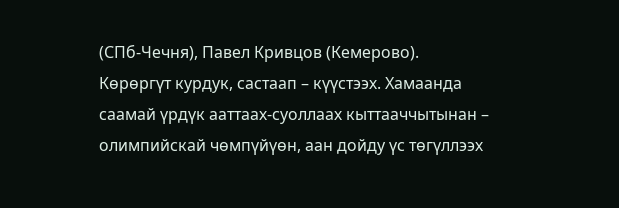(СПб-Чечня), Павел Кривцов (Кемерово).
Көрөргүт курдук, састаап – күүстээх. Хамаанда саамай үрдүк ааттаах-суоллаах кыттааччытынан – олимпийскай чөмпүйүөн, аан дойду үс төгүллээх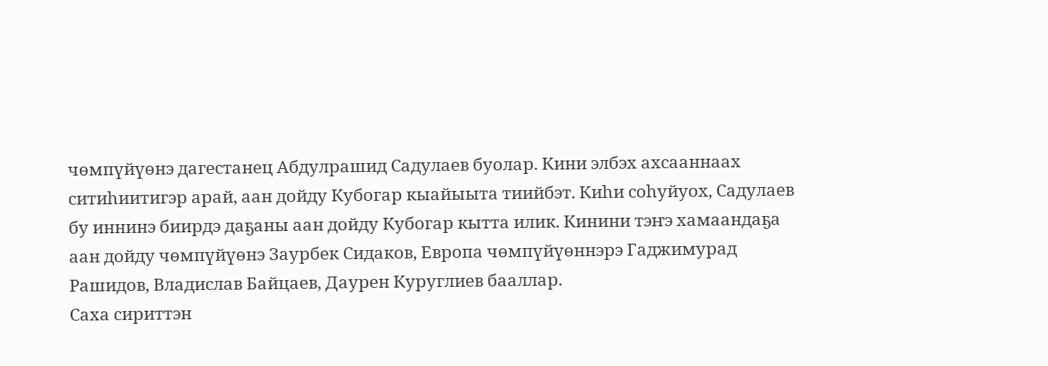чөмпүйүөнэ дагестанец Абдулрашид Садулаев буолар. Кини элбэх ахсааннаах ситиһиитигэр арай, аан дойду Кубогар кыайыыта тиийбэт. Киһи соһуйуох, Садулаев бу иннинэ биирдэ даҕаны аан дойду Кубогар кытта илик. Кинини тэҥэ хамаандаҕа аан дойду чөмпүйүөнэ Заурбек Сидаков, Европа чөмпүйүөннэрэ Гаджимурад Рашидов, Владислав Байцаев, Даурен Куруглиев бааллар.
Саха сириттэн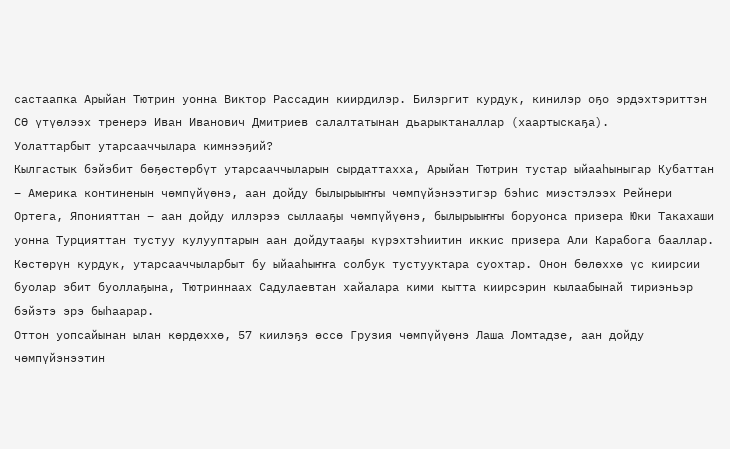састаапка Арыйан Тютрин уонна Виктор Рассадин киирдилэр. Билэргит курдук, кинилэр оҕо эрдэхтэриттэн СӨ үтүөлээх тренерэ Иван Иванович Дмитриев салалтатынан дьарыктаналлар (хаартыскаҕа).
Уолаттарбыт утарсааччылара кимнээҕий?
Кылгастык бэйэбит бөҕөстөрбүт утарсааччыларын сырдаттахха, Арыйан Тютрин тустар ыйааһыныгар Кубаттан – Америка континенын чөмпүйүөнэ, аан дойду былырыыҥҥы чөмпүйэнээтигэр бэһис миэстэлээх Рейнери Ортега, Японияттан – аан дойду иллэрээ сыллааҕы чөмпүйүөнэ, былырыыҥҥы боруонса призера Юки Такахаши уонна Турцияттан тустуу кулууптарын аан дойдутааҕы күрэхтэһиитин иккис призера Али Карабога бааллар. Көстөрүн курдук, утарсааччыларбыт бу ыйааһыҥҥа солбук тустууктара суохтар. Онон бөлөххө үс киирсии буолар эбит буоллаҕына, Тютриннаах Садулаевтан хайалара кими кытта киирсэрин кылаабынай тириэньэр бэйэтэ эрэ быһаарар.
Оттон уопсайынан ылан көрдөххө, 57 киилэҕэ өссө Грузия чөмпүйүөнэ Лаша Ломтадзе, аан дойду чөмпүйэнээтин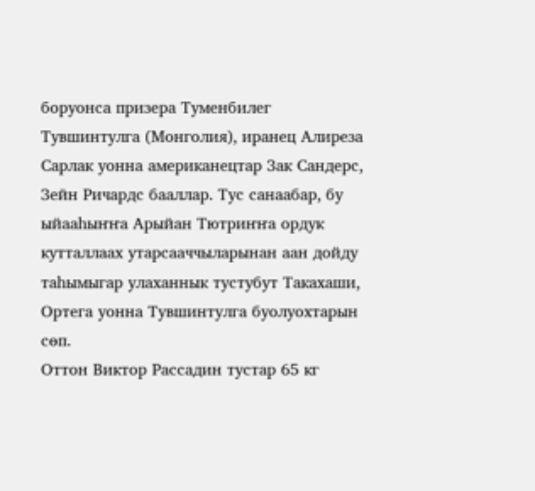боруонса призера Туменбилег Тувшинтулга (Монголия), иранец Алиреза Сарлак уонна американецтар Зак Сандерс, Зейн Ричардс бааллар. Тус санаабар, бу ыйааһыҥҥа Арыйан Тютриҥҥа ордук кутталлаах утарсааччыларынан аан дойду таһымыгар улаханнык тустубут Такахаши, Ортега уонна Тувшинтулга буолуохтарын сөп.
Оттон Виктор Рассадин тустар 65 кг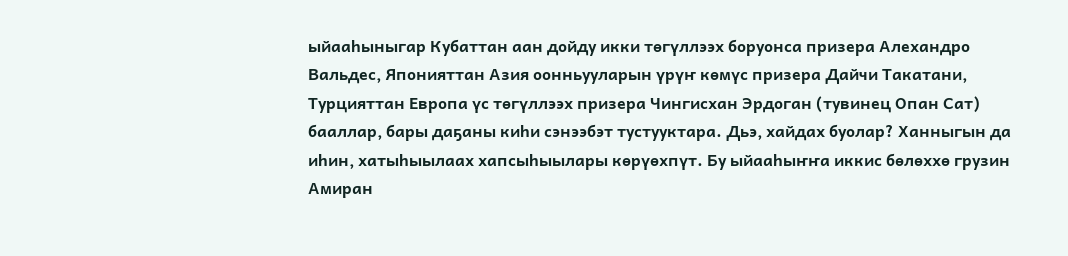ыйааһыныгар Кубаттан аан дойду икки төгүллээх боруонса призера Алехандро Вальдес, Японияттан Азия оонньууларын үрүҥ көмүс призера Дайчи Такатани, Турцияттан Европа үс төгүллээх призера Чингисхан Эрдоган (тувинец Опан Сат) бааллар, бары даҕаны киһи сэнээбэт тустууктара. Дьэ, хайдах буолар? Ханныгын да иһин, хатыһыылаах хапсыһыылары көрүөхпүт. Бу ыйааһыҥҥа иккис бөлөххө грузин Амиран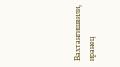Вахтангишвили, иранец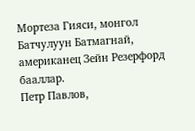Мортеза Гияси, монгол Батчулуун Батмагнай, американец Зейн Резерфорд бааллар.
Петр Павлов,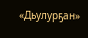«Дьулурҕан»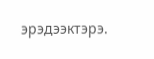эрэдээктэрэ.